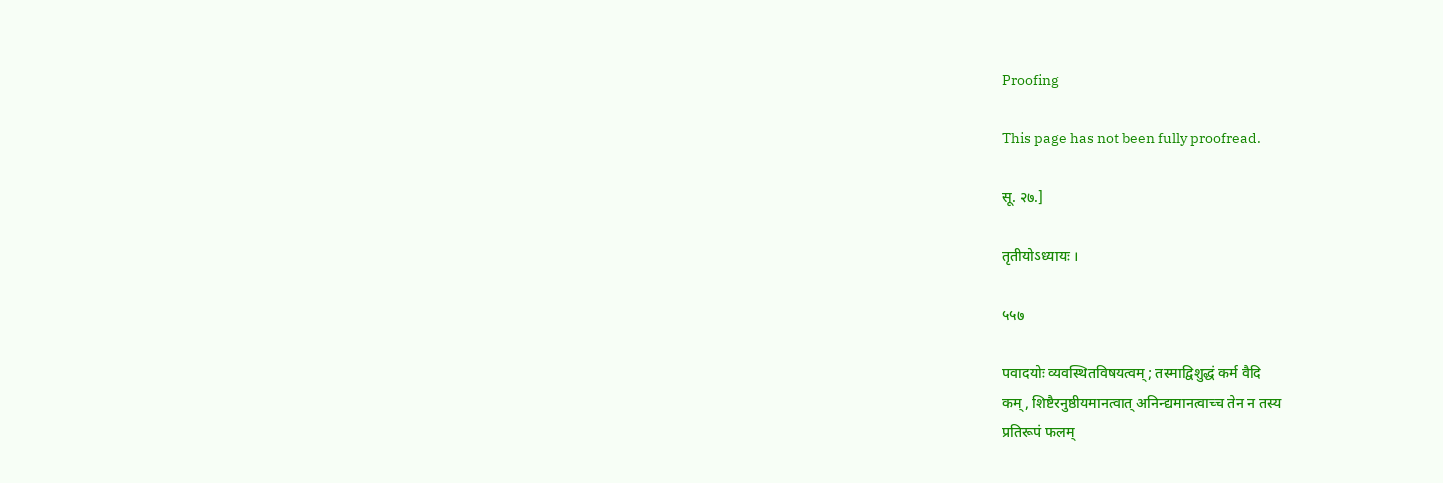Proofing

This page has not been fully proofread.

सू. २७.]

तृतीयोऽध्यायः ।

५५७

पवादयोः व्यवस्थितविषयत्वम्; तस्माद्विशुद्धं कर्म वैदि
कम्, शिष्टैरनुष्ठीयमानत्वात् अनिन्द्यमानत्वाच्च तेन न तस्य
प्रतिरूपं फलम्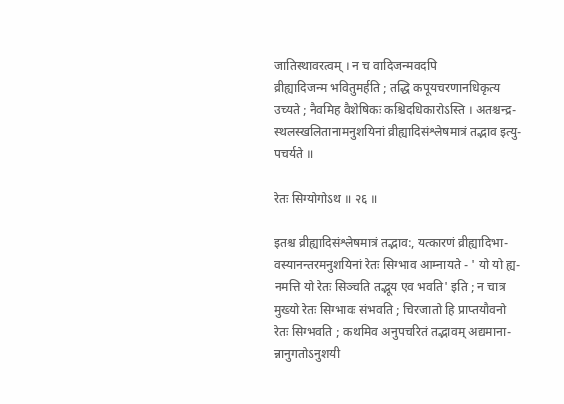जातिस्थावरत्वम् । न च वादिजन्मवदपि
व्रीह्यादिजन्म भवितुमर्हति ; तद्धि कपूयचरणानधिकृत्य
उच्यते ; नैवमिह वैशेषिकः कश्चिदधिकारोऽस्ति । अतश्चन्द्र-
स्थलस्खलितानामनुशयिनां व्रीह्यादिसंश्लेषमात्रं तद्भाव इत्यु-
पचर्यते ॥

रेतः सिग्योगोऽथ ॥ २६ ॥

इतश्च व्रीह्यादिसंश्लेषमात्रं तद्भाव:, यत्कारणं व्रीह्यादिभा-
वस्यानन्तरमनुशयिनां रेतः सिग्भाव आम्नायते - ' यो यो ह्य-
नमत्ति यो रेतः सिञ्चति तद्भूय एव भवति' इति ; न चात्र
मुख्यो रेतः सिग्भावः संभवति ; चिरजातो हि प्राप्तयौवनो
रेतः सिग्भवति ; कथमिव अनुपचरितं तद्भावम् अद्यमाना-
न्नानुगतोऽनुशयी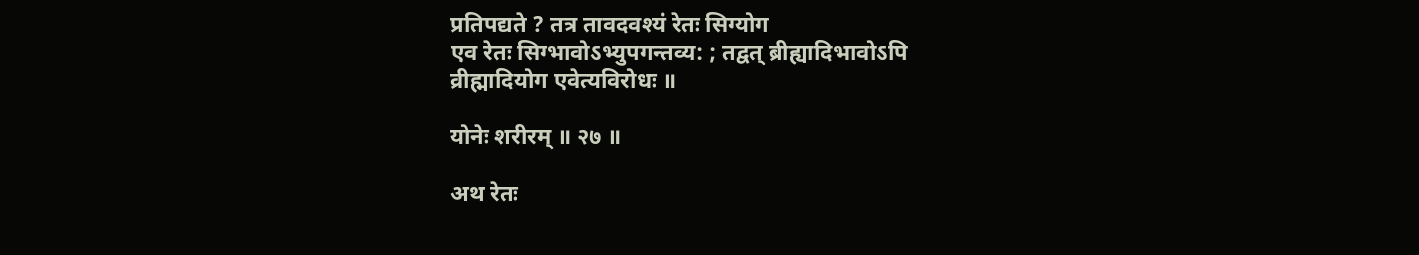प्रतिपद्यते ? तत्र तावदवश्यं रेतः सिग्योग
एव रेतः सिग्भावोऽभ्युपगन्तव्य: ; तद्वत् ब्रीह्यादिभावोऽपि
व्रीह्मादियोग एवेत्यविरोधः ॥

योनेः शरीरम् ॥ २७ ॥

अथ रेतः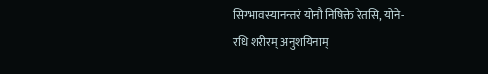सिग्भावस्यानन्तरं योनौ निषिक्ते रेतसि, योने-
रधि शरीरम् अनुशयिनाम्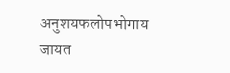अनुशयफलोपभोगाय जायत